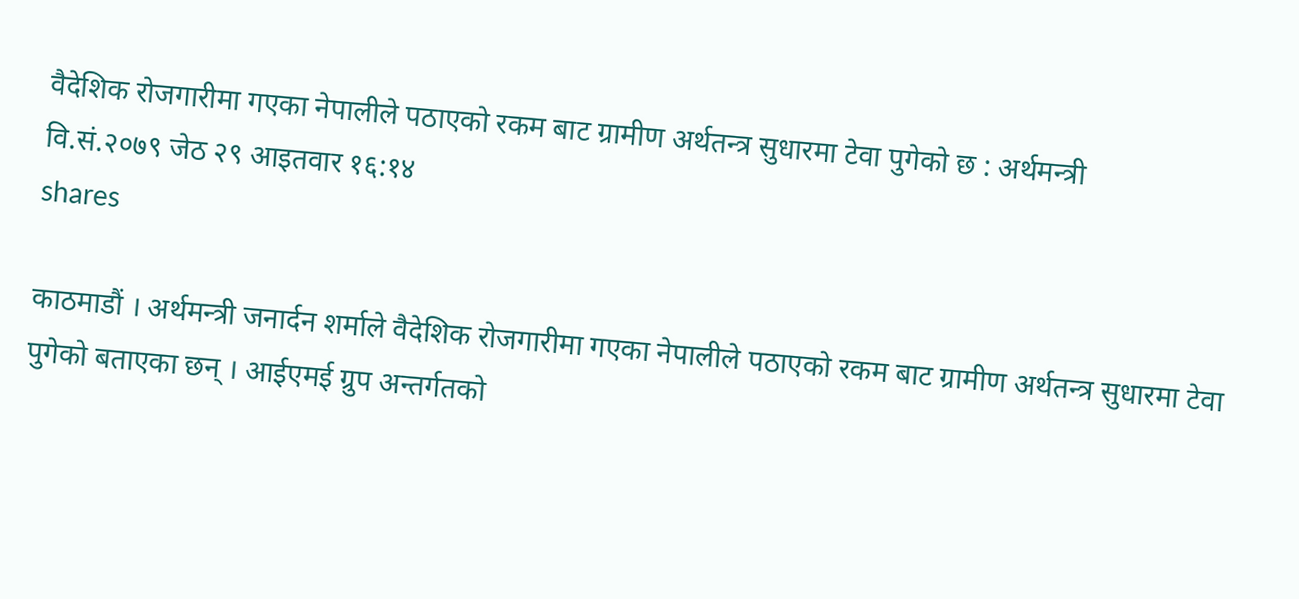वैदेशिक रोजगारीमा गएका नेपालीले पठाएको रकम बाट ग्रामीण अर्थतन्त्र सुधारमा टेवा पुगेको छ : अर्थमन्त्री
वि.सं.२०७९ जेठ २९ आइतवार १६:१४
shares

काठमाडौं । अर्थमन्त्री जनार्दन शर्माले वैदेशिक रोजगारीमा गएका नेपालीले पठाएको रकम बाट ग्रामीण अर्थतन्त्र सुधारमा टेवा पुगेको बताएका छन् । आईएमई ग्रुप अन्तर्गतको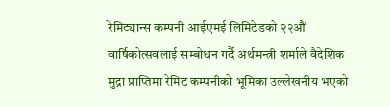रेमिट्यान्स कम्पनी आईएमई लिमिटेडको २२औं वार्षिकोत्सवलाई सम्बोधन गर्दै अर्थमन्त्री शर्माले वैदेशिक मुद्रा प्राप्तिमा रेमिट कम्पनीको भूमिका उल्लेखनीय भएको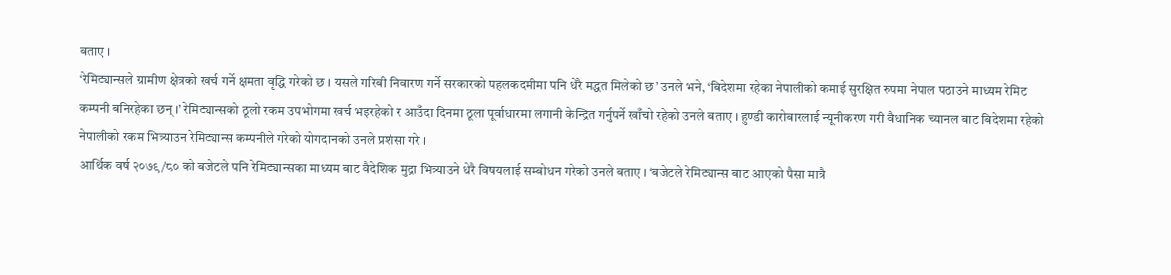बताए ।
‘रेमिट्यान्सले ग्रामीण क्षेत्रको खर्च गर्ने क्षमता वृद्धि गरेको छ । यसले गरिबी निवारण गर्ने सरकारको पहलकदमीमा पनि धेरै मद्धत मिलेको छ’ उनले भने, ‘बिदेशमा रहेका नेपालीको कमाई सुरक्षित रुपमा नेपाल पठाउने माध्यम रेमिट कम्पनी बनिरहेका छन् ।’ रेमिट्यान्सको ठूलो रकम उपभोगमा खर्च भइरहेको र आउँदा दिनमा ठूला पूर्वाधारमा लगानी केन्द्रित गर्नुपर्ने खाँचो रहेको उनले बताए । हुण्डी कारोबारलाई न्यूनीकरण गरी वैधानिक च्यानल बाट बिदेशमा रहेको नेपालीको रकम भित्र्याउन रेमिट्यान्स कम्पनीले गरेको योगदानको उनले प्रशंसा गरे ।
आर्थिक वर्ष २०७९/८० को बजेटले पनि रेमिट्यान्सका माध्यम बाट वैदेशिक मुद्रा भित्र्याउने धेरै विषयलाई सम्बोधन गरेको उनले बताए । ‘बजेटले रेमिट्यान्स बाट आएको पैसा मात्रै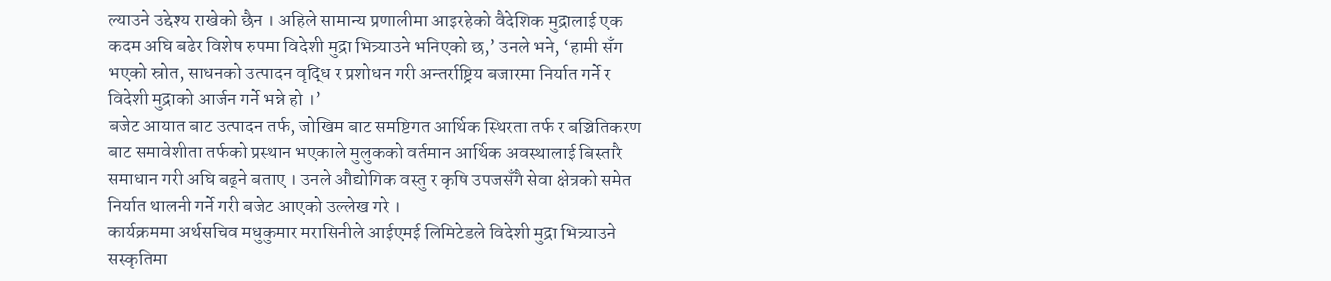ल्याउने उद्देश्य राखेको छैन । अहिले सामान्य प्रणालीमा आइरहेको वैदेशिक मुद्रालाई एक कदम अघि बढेर विशेष रुपमा विदेशी मुद्रा भित्र्याउने भनिएको छ,’ उनले भने, ‘हामी सँग भएको स्रोत, साधनको उत्पादन वृद्धि र प्रशोधन गरी अन्तर्राष्ट्रिय बजारमा निर्यात गर्ने र विदेशी मुद्राको आर्जन गर्ने भन्ने हो ।’
बजेट आयात बाट उत्पादन तर्फ, जोखिम बाट समष्टिगत आर्थिक स्थिरता तर्फ र बञ्चितिकरण बाट समावेशीता तर्फको प्रस्थान भएकाले मुलुकको वर्तमान आर्थिक अवस्थालाई बिस्तारै समाधान गरी अघि बढ्ने बताए । उनले औद्योगिक वस्तु र कृषि उपजसँगै सेवा क्षेत्रको समेत निर्यात थालनी गर्ने गरी बजेट आएको उल्लेख गरे ।
कार्यक्रममा अर्थसचिव मधुकुमार मरासिनीले आईएमई लिमिटेडले विदेशी मुद्रा भित्र्याउने सस्कृतिमा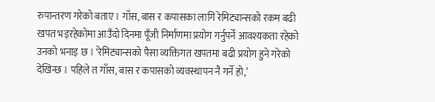रुपान्तरण गरेको बताए । गाँस, बास र कपासका लागि रेमिट्यान्सको रकम बढी खपत भइरहेकोमा आउँदो दिनमा पूँजी निर्माणमा प्रयोग गर्नुपर्ने आवश्यकता रहेको उनको भनाइ छ । ‘रेमिट्यान्सको पैसा व्यक्तिगत खपतमा बढी प्रयोग हुने गरेको देखिन्छ । पहिले त गाँस, बास र कपासको व्यवस्थापन नै गर्ने हो,’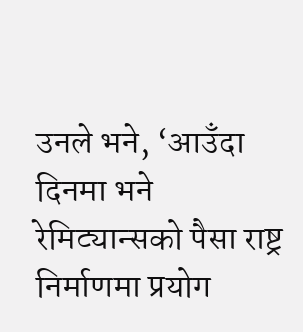उनले भने, ‘आउँदा दिनमा भने रेमिट्यान्सको पैसा राष्ट्र निर्माणमा प्रयोग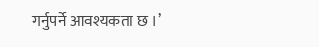गर्नुपर्ने आवश्यकता छ ।’